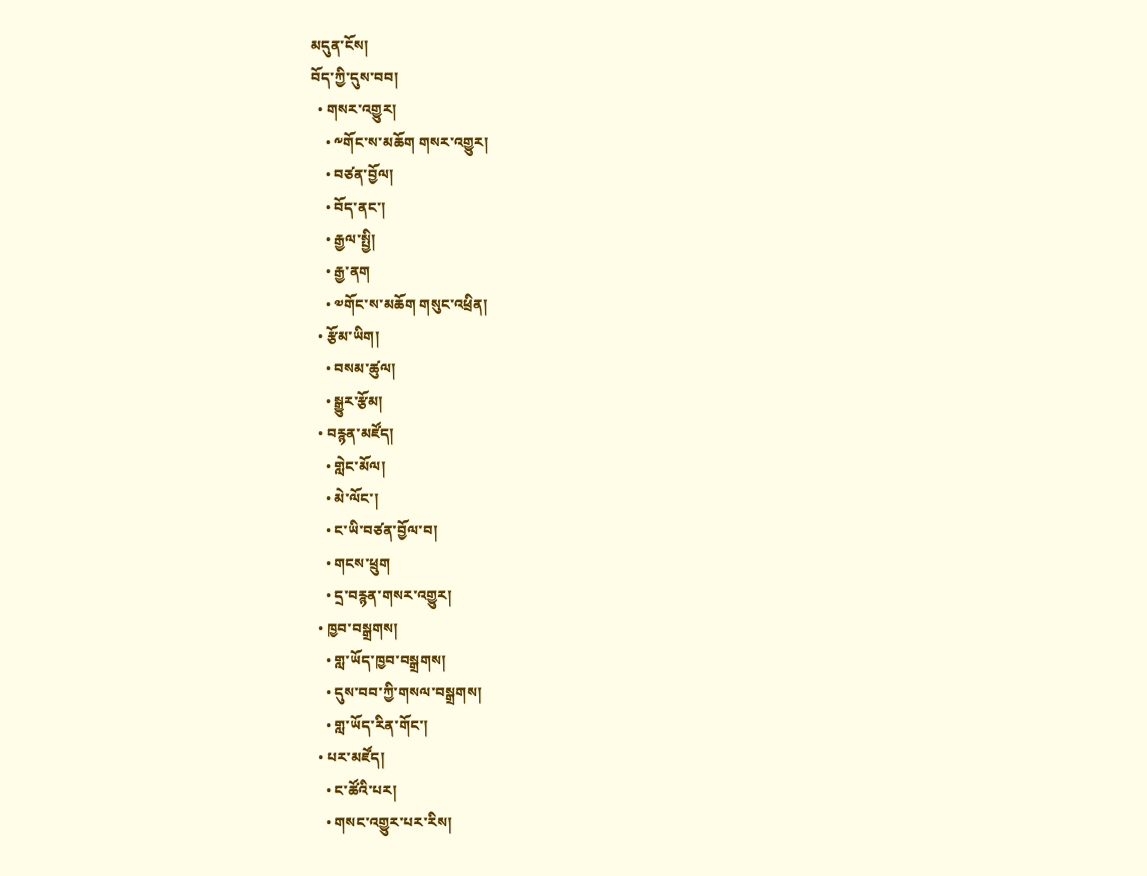མདུན་ངོས།
བོད་ཀྱི་དུས་བབ།
  • གསར་འགྱུར།
    • ༸གོང་ས་མཆོག གསར་འགྱུར།
    • བཙན་བྱོལ།
    • བོད་ནང་།
    • རྒྱལ་སྤྱི།
    • རྒྱ་ནག
    • ༧གོང་ས་མཆོག གསུང་འཕྲིན།
  • རྩོམ་ཡིག།
    • བསམ་ཚུལ།
    • སྒྱུར་རྩོམ།
  • བརྙན་མཛོད།
    • གླེང་མོལ།
    • མེ་ལོང་།
    • ང་ཡི་བཙན་བྱོལ་བ།
    • གངས་ཕྲུག
    • དྲ་བརྙན་གསར་འགྱུར།
  • ཁྱབ་བསྒྲགས།
    • གླ་ཡོད་ཁྱབ་བསྒྲགས།
    • དུས་བབ་ཀྱི་གསལ་བསྒྲགས།
    • གླ་ཡོད་རིན་གོང་།
  • པར་མཛོད།
    • ང་ཚོའི་པར།
    • གསང་འགྱུར་པར་རིས།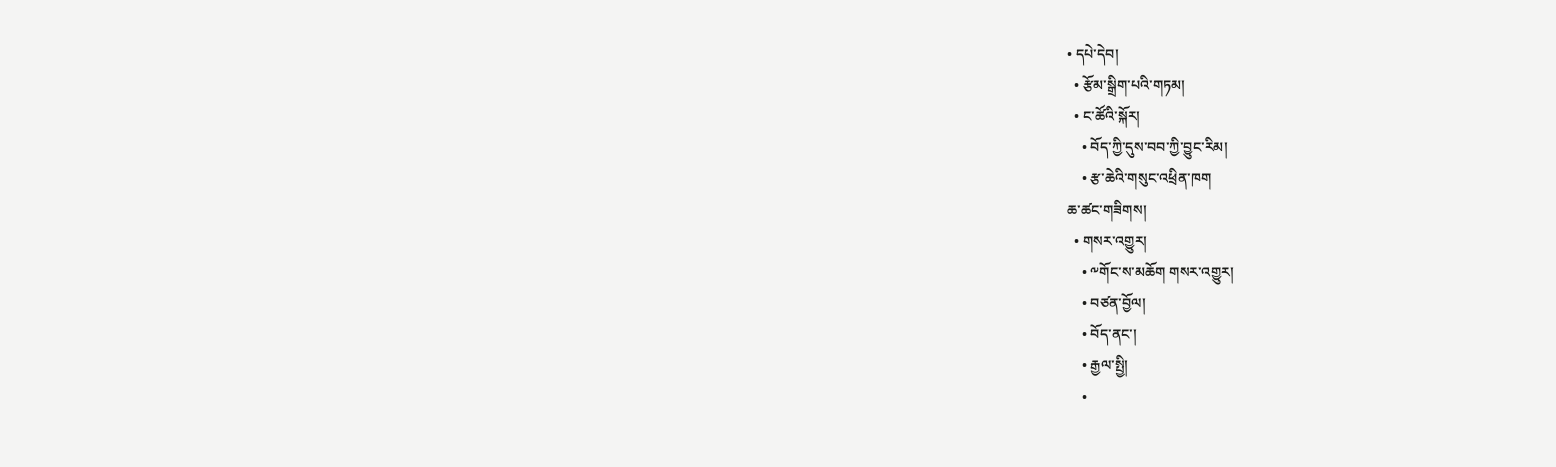• དཔེ་དེབ།
  • རྩོམ་སྒྲིག་པའི་གཏམ།
  • ང་ཚོའི་སྐོར།
    • བོད་ཀྱི་དུས་བབ་ཀྱི་བྱུང་རིམ།
    • རྩ་ཆེའི་གསུང་འཕྲིན་ཁག
ཆ་ཚང་གཟིགས།
  • གསར་འགྱུར།
    • ༸གོང་ས་མཆོག གསར་འགྱུར།
    • བཙན་བྱོལ།
    • བོད་ནང་།
    • རྒྱལ་སྤྱི།
    •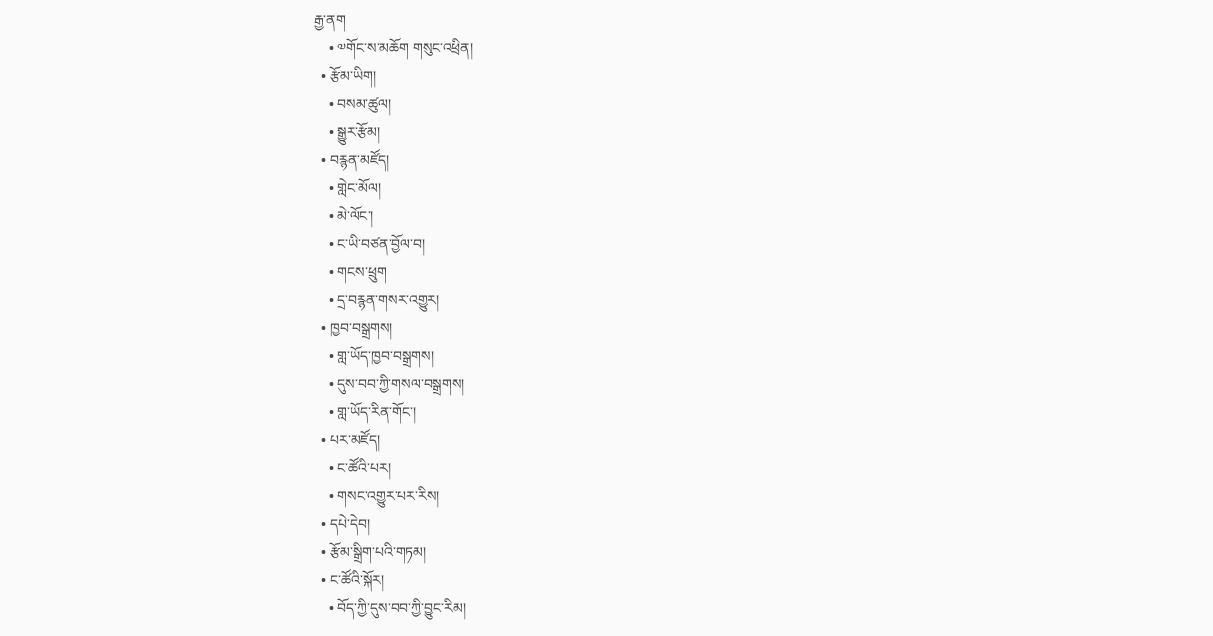རྒྱ་ནག
    • ༧གོང་ས་མཆོག གསུང་འཕྲིན།
  • རྩོམ་ཡིག།
    • བསམ་ཚུལ།
    • སྒྱུར་རྩོམ།
  • བརྙན་མཛོད།
    • གླེང་མོལ།
    • མེ་ལོང་།
    • ང་ཡི་བཙན་བྱོལ་བ།
    • གངས་ཕྲུག
    • དྲ་བརྙན་གསར་འགྱུར།
  • ཁྱབ་བསྒྲགས།
    • གླ་ཡོད་ཁྱབ་བསྒྲགས།
    • དུས་བབ་ཀྱི་གསལ་བསྒྲགས།
    • གླ་ཡོད་རིན་གོང་།
  • པར་མཛོད།
    • ང་ཚོའི་པར།
    • གསང་འགྱུར་པར་རིས།
  • དཔེ་དེབ།
  • རྩོམ་སྒྲིག་པའི་གཏམ།
  • ང་ཚོའི་སྐོར།
    • བོད་ཀྱི་དུས་བབ་ཀྱི་བྱུང་རིམ།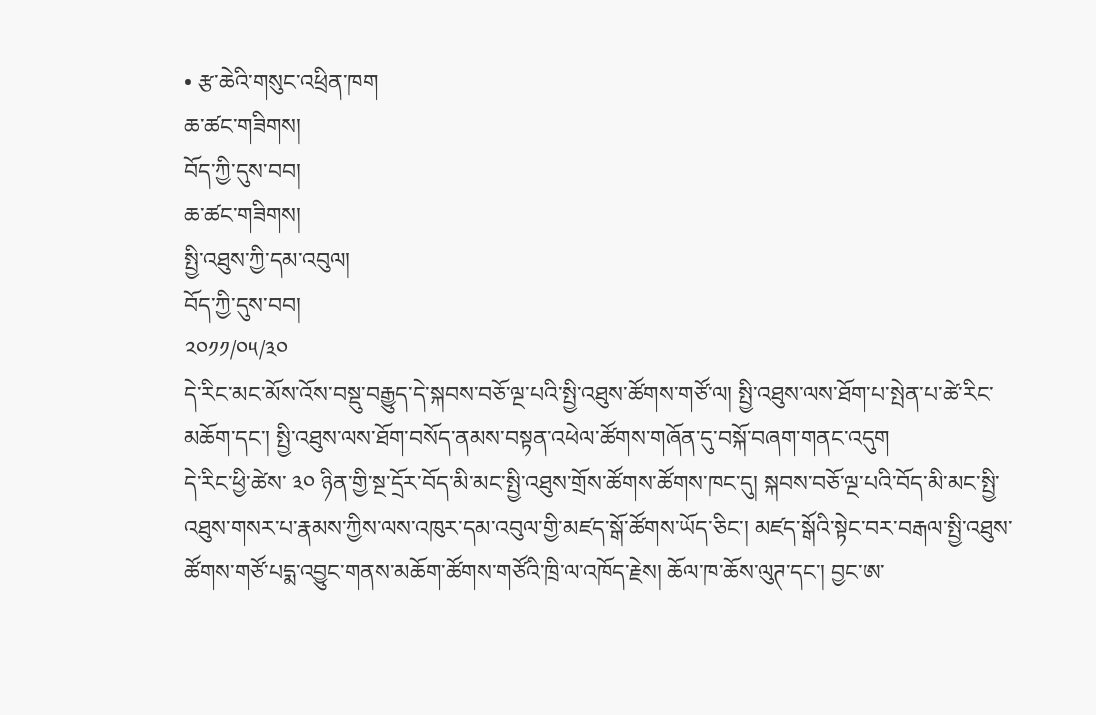• རྩ་ཆེའི་གསུང་འཕྲིན་ཁག
ཆ་ཚང་གཟིགས།
བོད་ཀྱི་དུས་བབ།
ཆ་ཚང་གཟིགས།
སྤྱི་འཐུས་ཀྱི་དམ་འབུལ།
བོད་ཀྱི་དུས་བབ།
༢༠༡༡/༠༥/༣༠
དེ་རིང་མང་མོས་འོས་བསྡུ་བརྒྱུད་དེ་སྐབས་བཅོ་ལྔ་པའི་སྤྱི་འཐུས་ཚོགས་གཙོ་ལ། སྤྱི་འཐུས་ལས་ཐོག་པ་སྤེན་པ་ཚེ་རིང་མཆོག་དང་། སྤྱི་འཐུས་ལས་ཐོག་བསོད་ནམས་བསྟན་འཕེལ་ཚོགས་གཞོན་དུ་བསྐོ་བཞག་གནང་འདུག
དེ་རིང་ཕྱི་ཚེས་ ༣༠ ཉིན་གྱི་སྔ་དྲོར་བོད་མི་མང་སྤྱི་འཐུས་གྲོས་ཚོགས་ཚོགས་ཁང་དུ། སྐབས་བཅོ་ལྔ་པའི་བོད་མི་མང་སྤྱི་འཐུས་གསར་པ་རྣམས་ཀྱིས་ལས་འཁུར་དམ་འབུལ་གྱི་མཛད་སྒོ་ཚོགས་ཡོད་ཅིང་། མཛད་སྒོའི་སྟེང་བར་བརྒལ་སྤྱི་འཐུས་ཚོགས་གཙོ་པདྨ་འབྱུང་གནས་མཆོག་ཚོགས་གཙོའི་ཁྲི་ལ་འཁོད་རྗེས། ཆོལ་ཁ་ཆོས་ལུཊ་དང་། བྱང་ཨ་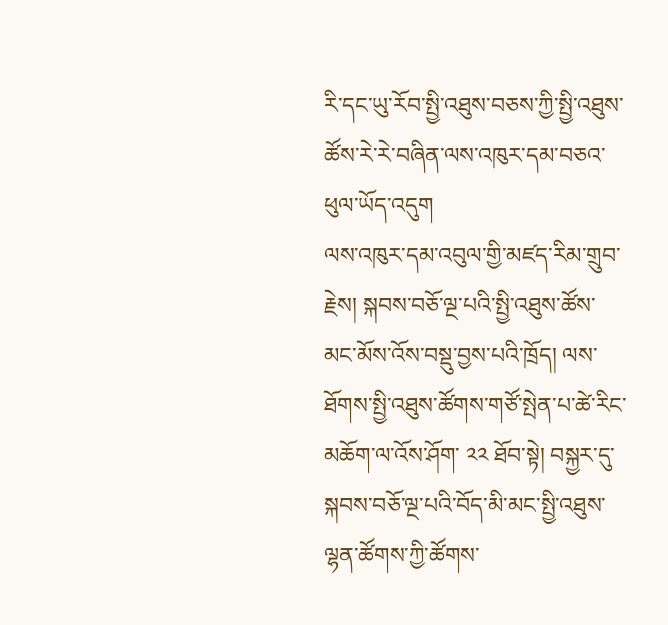རི་དང་ཡུ་རོབ་སྤྱི་འཐུས་བཅས་ཀྱི་སྤྱི་འཐུས་ཚོས་རེ་རེ་བཞིན་ལས་འཁུར་དམ་བཅའ་ཕུལ་ཡོད་འདུག
ལས་འཁུར་དམ་འབུལ་གྱི་མཛད་རིམ་གྲུབ་རྗེས། སྐབས་བཅོ་ལྔ་པའི་སྤྱི་འཐུས་ཚོས་མང་མོས་འོས་བསྡུ་བྱས་པའི་ཁྲོད། ལས་ཐོགས་སྤྱི་འཐུས་ཚོགས་གཙོ་སྤེན་པ་ཚེ་རིང་མཆོག་ལ་འོས་ཤོག་ ༢༢ ཐོབ་སྟེ། བསྐྱར་དུ་སྐབས་བཅོ་ལྔ་པའི་བོད་མི་མང་སྤྱི་འཐུས་ལྷན་ཚོགས་ཀྱི་ཚོགས་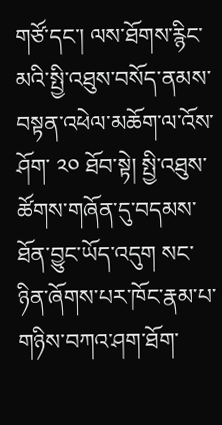གཙོ་དང་། ལས་ཐོགས་རྙིང་མའི་སྤྱི་འཐུས་བསོད་ནམས་བསྟན་འཕེལ་མཆོག་ལ་འོས་ཤོག་ ༢༠ ཐོབ་སྟེ། སྤྱི་འཐུས་ཚོགས་གཞོན་དུ་བདམས་ཐོན་བྱུང་ཡོད་འདུག སང་ཉིན་ཞོགས་པར་ཁོང་རྣམ་པ་གཉིས་བཀའ་ཤག་ཐོག་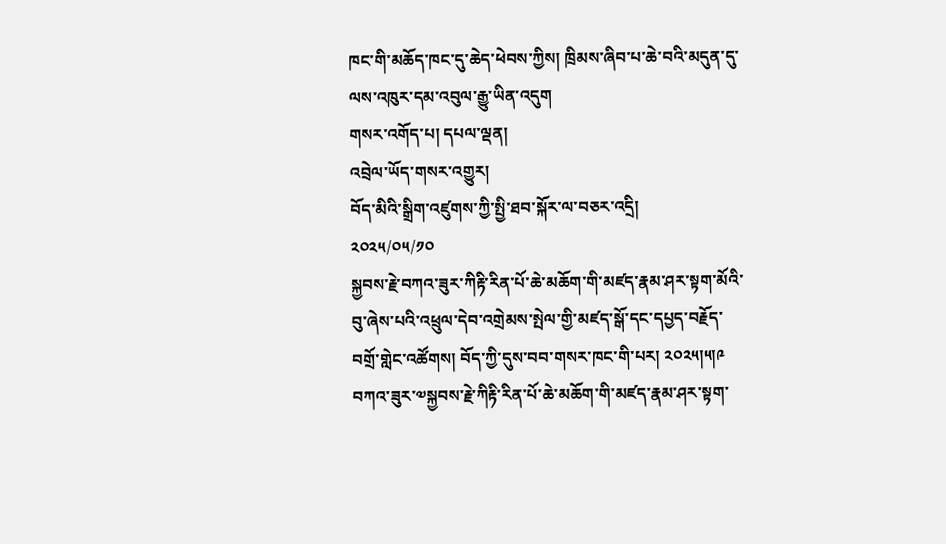ཁང་གི་མཆོད་ཁང་དུ་ཆེད་ཕེབས་ཀྱིས། ཁྲིམས་ཞིབ་པ་ཆེ་བའི་མདུན་དུ་ལས་འཁུར་དམ་འབུལ་རྒྱུ་ཡིན་འདུག
གསར་འགོད་པ། དཔལ་ལྡན།
འབྲེལ་ཡོད་གསར་འགྱུར།
བོད་མིའི་སྒྲིག་འཛུགས་ཀྱི་སྤྱི་ཐབ་སྐོར་ལ་བཅར་འདྲི།
༢༠༢༥/༠༥/༡༠
སྐྱབས་རྗེ་བཀའ་ཟུར་ཀིརྟི་རིན་པོ་ཆེ་མཆོག་གི་མཛད་རྣམ་ཤར་སྟག་མོའི་བུ་ཞེས་པའི་འཕྲུལ་དེབ་འགྲེམས་སྤེལ་གྱི་མཛད་སྒོ་དང་དཔྱད་བརྗོད་བགྲོ་གླེང་འཚོགས། བོད་ཀྱི་དུས་བབ་གསར་ཁང་གི་པར། ༢༠༢༥།༥།༩
བཀའ་ཟུར་༧སྐྱབས་རྗེ་ཀིརྟི་རིན་པོ་ཆེ་མཆོག་གི་མཛད་རྣམ་ཤར་སྟག་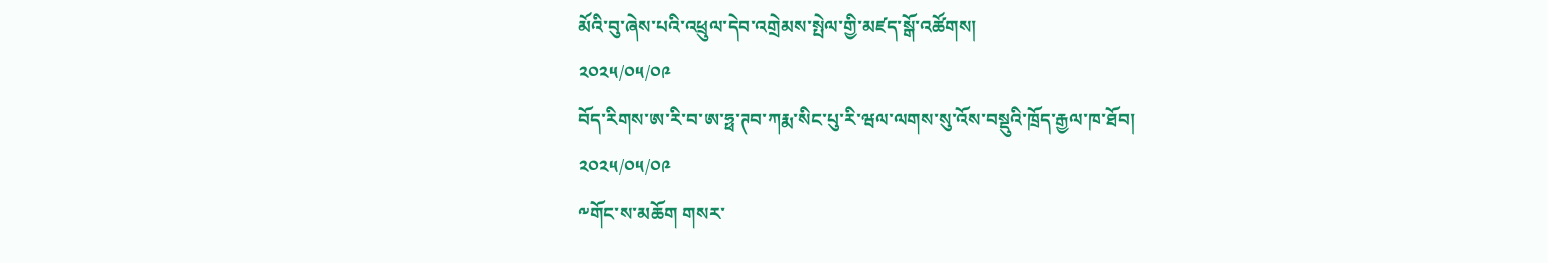མོའི་བུ་ཞེས་པའི་འཕྲུལ་དེབ་འགྲེམས་སྤེལ་གྱི་མཛད་སྒོ་འཚོགས།
༢༠༢༥/༠༥/༠༩
བོད་རིགས་ཨ་རི་བ་ཨ་ཧྥ་ཊབ་ཀརྨ་སིང་པུ་རི་ཝལ་ལགས་སུ་འོས་བསྡུའི་ཁྲོད་རྒྱལ་ཁ་ཐོབ།
༢༠༢༥/༠༥/༠༩
༸གོང་ས་མཆོག གསར་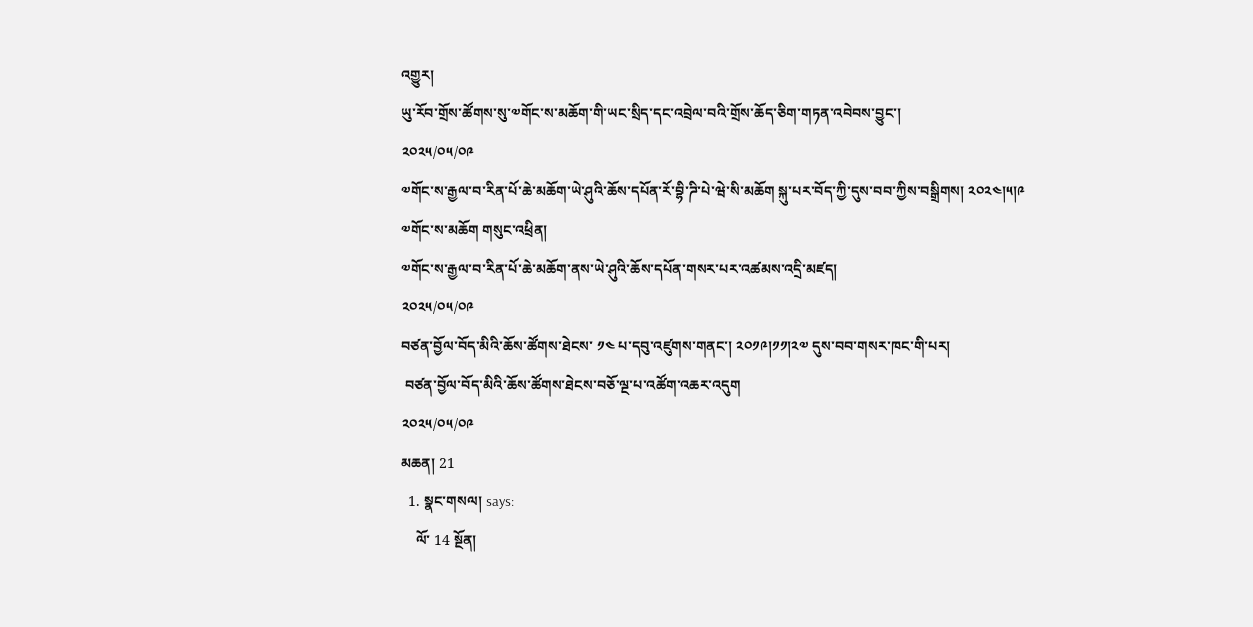འགྱུར།
ཡུ་རོབ་གྲོས་ཚོགས་སུ་༧གོང་ས་མཆོག་གི་ཡང་སྲིད་དང་འབྲེལ་བའི་གྲོས་ཆོད་ཅིག་གཏན་འབེབས་བྱུང་།
༢༠༢༥/༠༥/༠༩
༧གོང་ས་རྒྱལ་བ་རིན་པོ་ཆེ་མཆོག་ཡེ་ཤུའི་ཆོས་དཔོན་རོ་བྷི་ཌི་པེ་ཝེ་སི་མཆོག སྐུ་པར་བོད་ཀྱི་དུས་བབ་ཀྱིས་བསྒྲིགས། ༢༠༢༤།༥།༩
༧གོང་ས་མཆོག གསུང་འཕྲིན།
༧གོང་ས་རྒྱལ་བ་རིན་པོ་ཆེ་མཆོག་ནས་ཡེ་ཤུའི་ཆོས་དཔོན་གསར་པར་འཚམས་འདྲི་མཛད།
༢༠༢༥/༠༥/༠༩
བཙན་བྱོལ་བོད་མིའི་ཆོས་ཚོགས་ཐེངས་ ༡༤ པ་དབུ་འཛུགས་གནང་། ༢༠༡༩།༡༡།༢༧ དུས་བབ་གསར་ཁང་གི་པར།
 བཙན་བྱོལ་བོད་མིའི་ཆོས་ཚོགས་ཐེངས་བཅོ་ལྔ་པ་འཚོག་འཆར་འདུག
༢༠༢༥/༠༥/༠༩
མཆན། 21
  1. སྣང་གསལ། says:
    ལོ་ 14 སྔོན།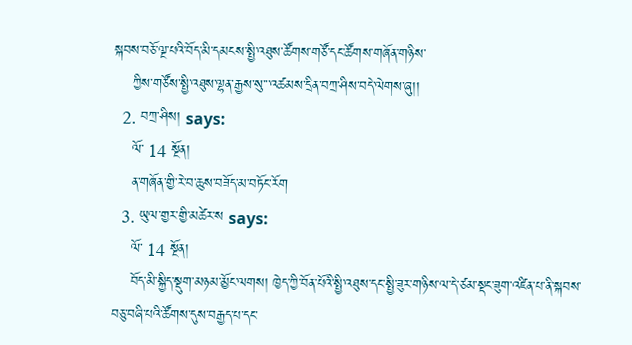སྐབས་བཅོ་ལྔ་པའི་བོད་མི་དམངས་སྤྱི་འཐུས་ཚོགས་གཙོ་དང་ཚོགས་གཞོན་གཉིས་
    ཀྱིས་གཙོས་སྤྱི་འཐུས་ལྷན་རྒྱས་སུ་་་འཚམས་དྲིན་བཀྲ་ཤིས་བདེ་ལེགས་ཞུ།།
  2. བཀྲ་ཤིས། says:
    ལོ་ 14 སྔོན།
    ན་གཞོན་གྱི་རེ་བ་ཆུས་བཟོད་མ་བཏོང་རོག
  3. ཡུལ་གྱར་གྱི་མཚེར་ས says:
    ལོ་ 14 སྔོན།
    བོད་མི་སྐྱིད་སྡུག་མཉམ་མྱོང་ལགས། ཁྱེད་ཀྱི་བོན་པོའི་སྤྱི་འཐུས་དང་སྤྱི་ཟུར་གཉིས་ལ་དེ་ཙམ་སྡང་ཟུག་འཛིན་པ་ནི་སྐབས་བཅུ་བཞི་པའི་ཚོགས་དུས་བརྒྱད་པ་དང་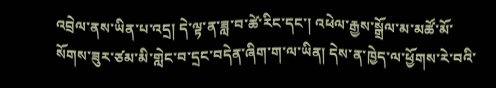འབྲེལ་ནས་ཡིན་པ་འདྲ། དེ་ལྟ་ན་ཟླ་བ་ཚེ་རིང་དང་། འཕེལ་རྒྱས་སྒྲོལ་མ་མཚོ་མོ་སོགས་ཟུར་ཙམ་མི་གླེང་བ་དྲང་བདེན་ཞིག་ག་ལ་ཡིན། དེས་ན་ཁྱེད་ལ་ཕྱོགས་རེ་བའི་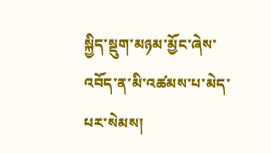སྐྱིད་སྡུག་མཉམ་མྱོང་ཞེས་འབོད་ན་མི་འཚམས་པ་མེད་པར་སེམས།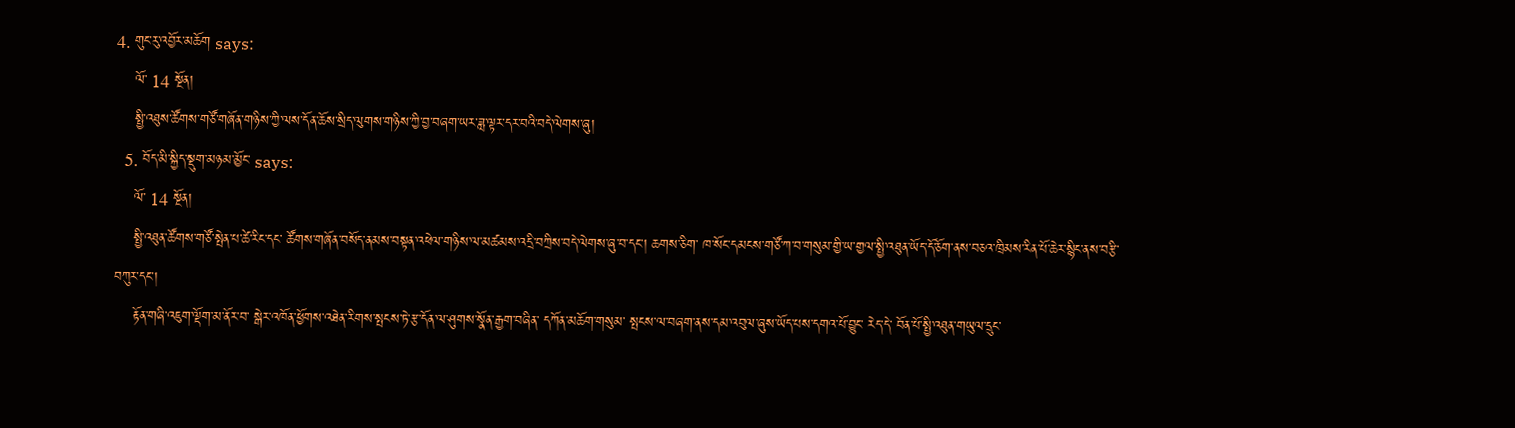4. གུང་རུ་འབྱོར་མཆོག says:
    ལོ་ 14 སྔོན།
    སྤྱི་འཐུས་ཚོགས་གཙོ་གཞོན་གཉིས་ཀྱི་ལས་དོན་ཆོས་སྲིད་ལུགས་གཉིས་ཀྱི་བྱ་བཞག་ཡར་ཟླ་ལྟར་དར་བའི་བདེ་ལེགས་ཞུ།
  5. བོད་མི་སྐྱིད་སྡུག་མཉམ་མྱོང་ says:
    ལོ་ 14 སྔོན།
    སྤྱི་འཐུན་ཚོགས་གཙོ་སྤེན་པ་ཚེ་རིང་དང་ ཚོགས་གཞོན་བསོད་ནམས་བསྟན་འཕེལ་གཉིས་ལ་མཚམས་འདྲི་བཀྲིས་བདེ་ལེགས་ཞུ་བ་དང་། ཆགས་ཅིག་ ཁ་སོང་དམངས་གཙོ་ཀ་བ་གསུམ་གྱི་ཡ་གྱལ་སྤྱི་འཐུན་ཡོད་དོ་ཅོག་ནས་བཅའ་ཁྲིམས་རིན་པོ་ཆེར་སྙིང་ནས་བརྩི་བཀུར་དང་།
    རྟོན་གཞི་འཇུག་ལྡོག་མ་ནོར་བ་ སྒེར་འཁོན་ཕྱོགས་འཐེན་རིགས་སྤངས་ཏེ་རྩ་དོན་ལ་ཤུགས་སྣོན་རྒྱག་བཞིན་ དཀོན་མཆོག་གསུམ་ སྤངས་ལ་བཞག་ནས་དམ་འབུལ་ཞུས་ཡོད་པས་དགའ་པོ་བྱུང་ རེད་དེ་ བོན་པོ་སྤྱི་འཐུན་གཡུལ་དྲུང་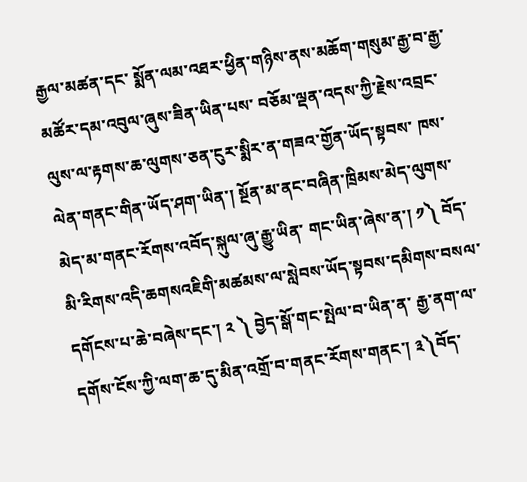རྒྱལ་མཚན་དང་ སྨོན་ལམ་འཐར་ཕྱིན་གཉིས་ནས་མཆོག་གསུམ་རྒྱ་བ་རྒྱ་མཚོར་དམ་འབུལ་ཞུས་ཟིན་ཡིན་པས་ བཅོམ་ལྡན་འདས་ཀྱི་རྗེས་འབྲང་ ལུས་ལ་རྟགས་ཆ་ལུགས་ཅན་ངུར་སྨིར་ན་གཟའ་གྱོན་ཡོད་སྟབས་ ཁས་ལེན་གནང་གིན་ཡོད་ཤག་ཡིན་། སྔོན་མ་ནང་བཞིན་ཁྲིམས་མེད་ལུགས་མེད་མ་གནང་རོགས་འབོད་སྐུལ་ཞུ་རྒྱུ་ཡིན་ གང་ཡིན་ཞེས་ན་། ༡༽ བོད་མི་རིགས་འདི་ཆགསའཇིགི་མཚམས་ལ་སླེབས་ཡོད་སྟབས་དམིགས་བསལ་དགོངས་པ་ཆེ་བཞེས་དང་། ༢ ༽ བྱེད་སྒོ་གང་སྤེལ་བ་ཡིན་ན་ རྒྱ་ནག་ལ་དགོས་ངོས་ཀྱི་ལག་ཆ་དུ་མིན་འགྲོ་བ་གནང་རོགས་གནང་། ༣༽བོད་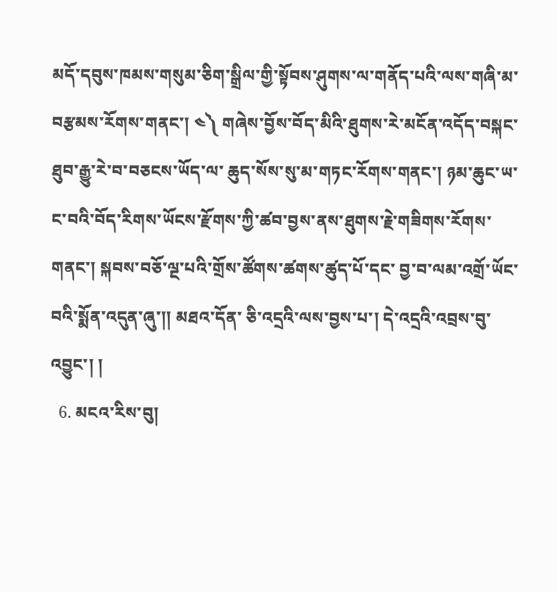མདོ་དབུས་ཁམས་གསུམ་ཅིག་སྒྲིལ་གྱི་སྟོབས་ཤུགས་ལ་གནོད་པའི་ལས་གཞི་མ་བརྩམས་རོགས་གནང་། ༤༽ གཞེས་བྱོས་བོད་མིའི་ཐུགས་རེ་མངོན་འདོད་བསྐང་ཐུབ་རྒྱུ་རེ་བ་བཅངས་ཡོད་ལ་ ཆུད་སོས་སུ་མ་གཏང་རོགས་གནང་། ཉམ་ཆུང་ཡ་ང་བའི་བོད་རིགས་ཡོངས་རྫོགས་ཀྱི་ཚབ་བྱས་ནས་ཐུགས་རྗེ་གཟིགས་རོགས་གནང་། སྐབས་བཅོ་ལྔ་པའི་གྲོས་ཚོགས་ཚགས་ཚུད་པོ་དང་ བྱ་བ་ལམ་འགྲོ་ཡོང་བའི་སྨོན་འདུན་ཞུ་།། མཐའ་དོན་ ཅི་འདྲའི་ལས་བྱས་པ་། དེ་འདྲའི་འབྲས་བུ་འབྱུང་། །
  6. མངའ་རིས་བུ།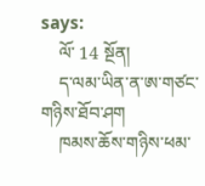says:
    ལོ་ 14 སྔོན།
    ད་ལམ་ཡིན་ན་ཨ་གཙང་གཉིས་ཐོབ་ཤག
    ཁམས་ཆོས་གཉིས་ཕམ་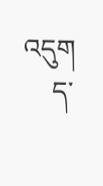འདུག
    ད་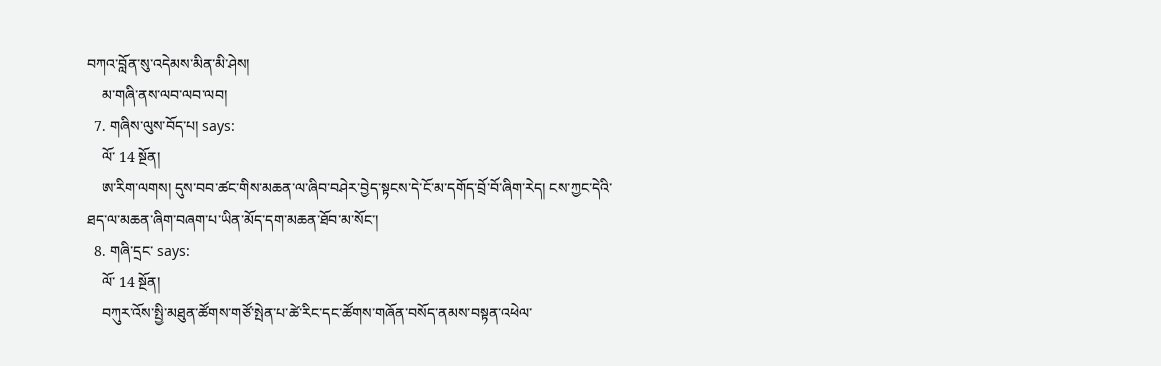བཀའ་བློན་སུ་འདེམས་མིན་མི་ཤེས།
    མ་གཞི་ནས་ལབ་ལབ་ལབ།
  7. གཞིས་ལུས་བོད་པ། says:
    ལོ་ 14 སྔོན།
    ཨ་རིག་ལགས། དུས་བབ་ཚང་གིས་མཆན་ལ་ཞིབ་བཤེར་བྱེད་སྟངས་དེ་ངོ་མ་དགོད་བྲོ་བོ་ཞིག་རེད། ངས་ཀྱང་དེའི་ཐད་ལ་མཆན་ཞིག་བཞག་པ་ཡིན་མོད་དག་མཆན་ཐོབ་མ་སོང་།
  8. གཞི་དྲང་ says:
    ལོ་ 14 སྔོན།
    བཀུར་འོས་སྤྱི་མཐུན་ཚོགས་གཙོ་སྤེན་པ་ཚེ་རིང་དང་ཚོགས་གཞོན་བསོད་ནམས་བསྟན་འཕེལ་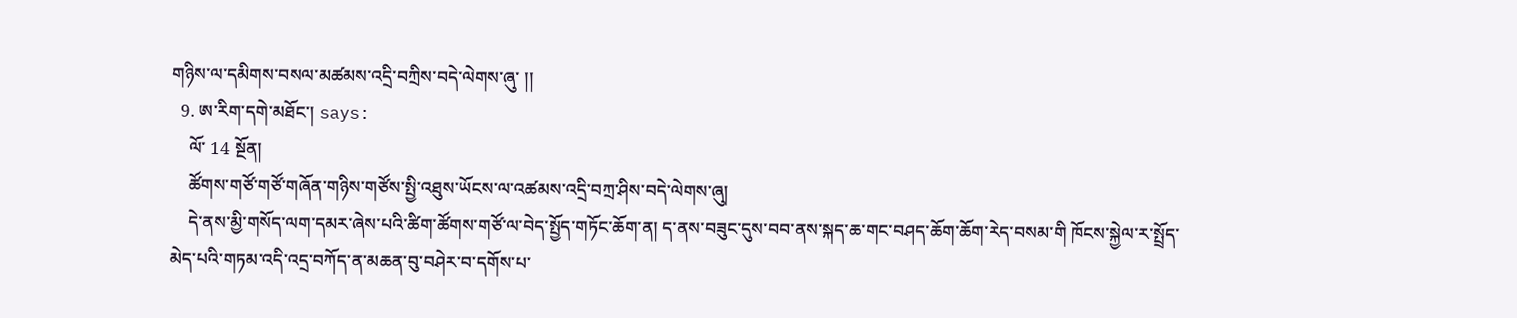གཉིས་ལ་དམིགས་བསལ་མཚམས་འདྲི་བཀྲིས་བདེ་ལེགས་ཞུ་ །།
  9. ཨ་རིག་དགེ་མཐོང་། says:
    ལོ་ 14 སྔོན།
    ཚོགས་གཙོ་གཙོ་གཞོན་གཉིས་གཙོས་སྤྱི་འཐུས་ཡོངས་ལ་འཚམས་འདྲི་བཀྲ་ཤིས་བདེ་ལེགས་ཞུ།
    དེ་ནས་མྱི་གསོད་ལག་དམར་ཞེས་པའི་ཚིག་ཚོགས་གཙོ་ལ་བེད་སྤྱོད་གཏོང་ཆོག་ན། ད་ནས་བཟུང་དུས་བབ་ནས་སྐད་ཆ་གང་བཤད་ཆོག་ཆོག་རེད་བསམ་གི ཁོངས་སྐྱེལ་ར་སྤྲོད་མེད་པའི་གཏམ་འདི་འདྲ་བཀོད་ན་མཆན་བུ་བཤེར་བ་དགོས་པ་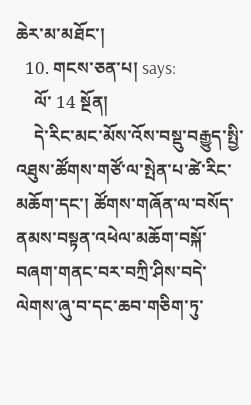ཆེར་མ་མཐོང་།
  10. གངས་ཅན་པ། says:
    ལོ་ 14 སྔོན།
    དེ་རིང་མང་མོས་འོས་བསྡུ་བརྒྱུད་སྤྱི་འཐུས་ཚོགས་གཙོ་ལ་སྤེན་པ་ཚེ་རིང་མཆོག་དང་། ཚོགས་གཞོན་ལ་བསོད་ནམས་བསྟན་འཕེལ་མཆོག་བསྐོ་བཞག་གནང་བར་བཀྲི་ཤིས་བདེ་ལེགས་ཞུ་བ་དང་ཆབ་གཅིག་ཏུ་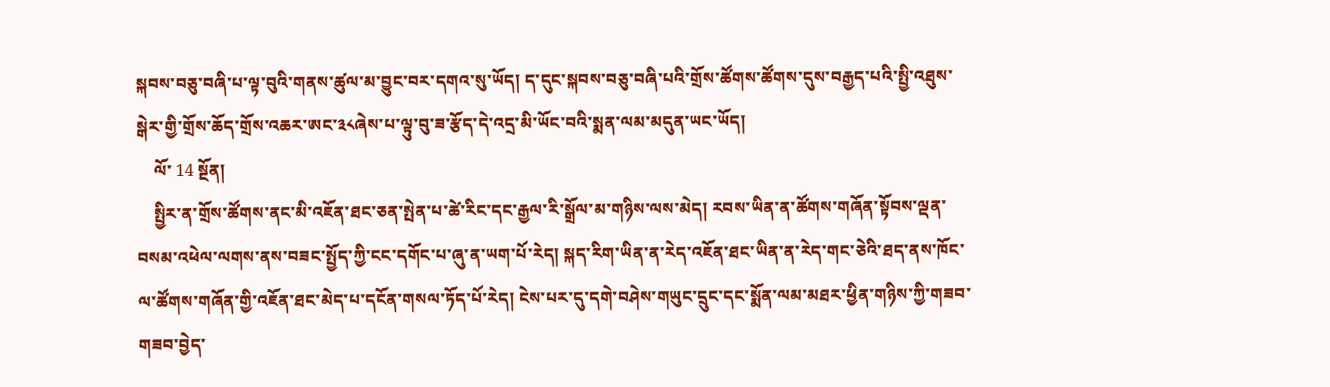སྐབས་བཅུ་བཞི་པ་ལྟ་བུའི་གནས་ཚུལ་མ་བྱུང་བར་དགའ་སུ་ཡོད། ད་དུང་སྐབས་བཅུ་བཞི་པའི་གྲོས་ཚོགས་ཚོགས་དུས་བརྒྱད་པའི་སྤྱི་འཐུས་སྒེར་གྱི་གྲོས་ཆོད་གྲོས་འཆར་ཨང་༣༨ཞེས་པ་ལྟུ་བུ་ཟ་རྩོད་དེ་འདྲ་མི་ཡོང་བའི་སྨན་ལམ་མདུན་ཡང་ཡོད།
    ལོ་ 14 སྔོན།
    སྤྱིར་ན་གྲོས་ཚོགས་ནང་མི་འཇོན་ཐང་ཅན་སྤེན་པ་ཚེ་རིང་དང་རྒྱལ་རི་སྒྲོལ་མ་གཉིས་ལས་མེད། རབས་ཡིན་ན་ཚོགས་གཞོན་སྟོབས་ལྡན་བསམ་འཕེལ་ལགས་ནས་བཟང་སྤྱོད་ཀྱི་ངང་དགོང་པ་ཞུ་ན་ཡག་པོ་རེད། སྐད་རིག་ཡིན་ན་རེད་འཇོན་ཐང་ཡིན་ན་རེད་གང་ཅེའི་ཐད་ནས་ཁོང་ལ་ཚོགས་གཞོན་གྱི་འཇོན་ཐང་མེད་པ་དངོན་གསལ་ཏོད་པོ་རེད། ངེས་པར་དུ་དགེ་བཤེས་གཡུང་དྲུང་དང་སྨོན་ལམ་མཐར་ཕྱིན་གཉིས་ཀྱི་གཟབ་གཟབ་བྱེད་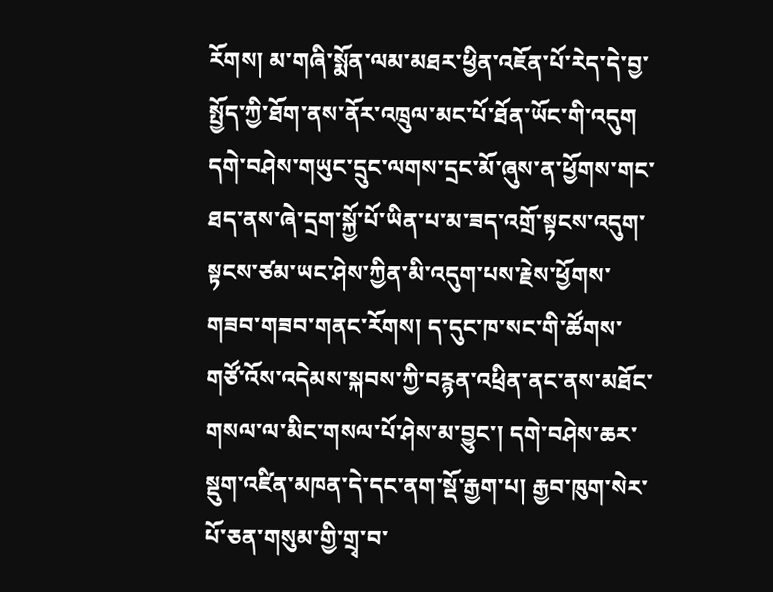རོགས། མ་གཞི་སྨོན་ལམ་མཐར་ཕྱིན་འཇོན་པོ་རེད་དེ་བྱ་སྤྱོད་ཀྱི་ཐོག་ནས་ནོར་འཁྲུལ་མང་པོ་ཐོན་ཡོང་གི་འདུག དགེ་བཤེས་གཡུང་དྲུང་ལགས་དྲང་མོ་ཞུས་ན་ཕྱོགས་གང་ཐད་ནས་ཞེ་དྲག་སྐྱོ་པོ་ཡིན་པ་མ་ཟད་འགྲོ་སྟངས་འདུག་སྟངས་ཙམ་ཡང་ཤེས་ཀྱིན་མི་འདུག་པས་རྗེས་ཕྱོགས་གཟབ་གཟབ་གནང་རོགས། ད་དུང་ཁ་སང་གི་ཚོགས་གཙོ་འོས་འདེམས་སྐབས་ཀྱི་བརྙན་འཕྲིན་ནང་ནས་མཐོང་གསལ་ལ་མིང་གསལ་པོ་ཤེས་མ་བྱུང་། དགེ་བཤེས་ཆར་སྡུག་འཛིན་མཁན་དེ་དང་ནག་སྡོ་རྒྱག་པ། རྒྱབ་ཁུག་སེར་པོ་ཅན་གསུམ་གྱི་གྲྭ་བ་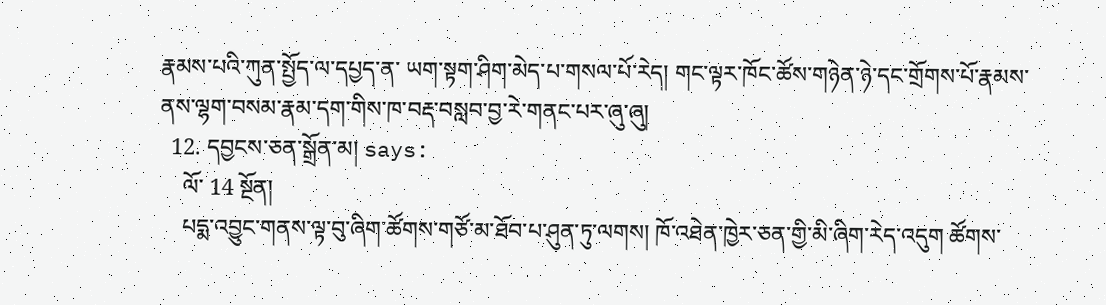རྣམས་པའི་ཀུན་སྤྱོད་ལ་དཔྱད་ན་ ཡག་སྟག་ཤིག་མེད་པ་གསལ་པོ་རེད། གང་ལྟར་ཁོང་ཚོས་གཉེན་ཉེ་དང་གྲོགས་པོ་རྣམས་ནས་ལྷག་བསམ་རྣམ་དག་གིས་ཁ་བརྡ་བསླབ་བྱ་རེ་གནང་པར་ཞུ་ཞུ།
  12. དབྱངས་ཅན་སྒྲོན་མ། says:
    ལོ་ 14 སྔོན།
    པདྨ་འབྱུང་གནས་ལྟ་བུ་ཞིག་ཚོགས་གཙོ་མ་ཐོབ་པ་ཤུན་ཏུ་ལགས། ཁོ་འཐེན་ཁྱེར་ཅན་གྱི་མི་ཞིག་རེད་འདུག ཚོགས་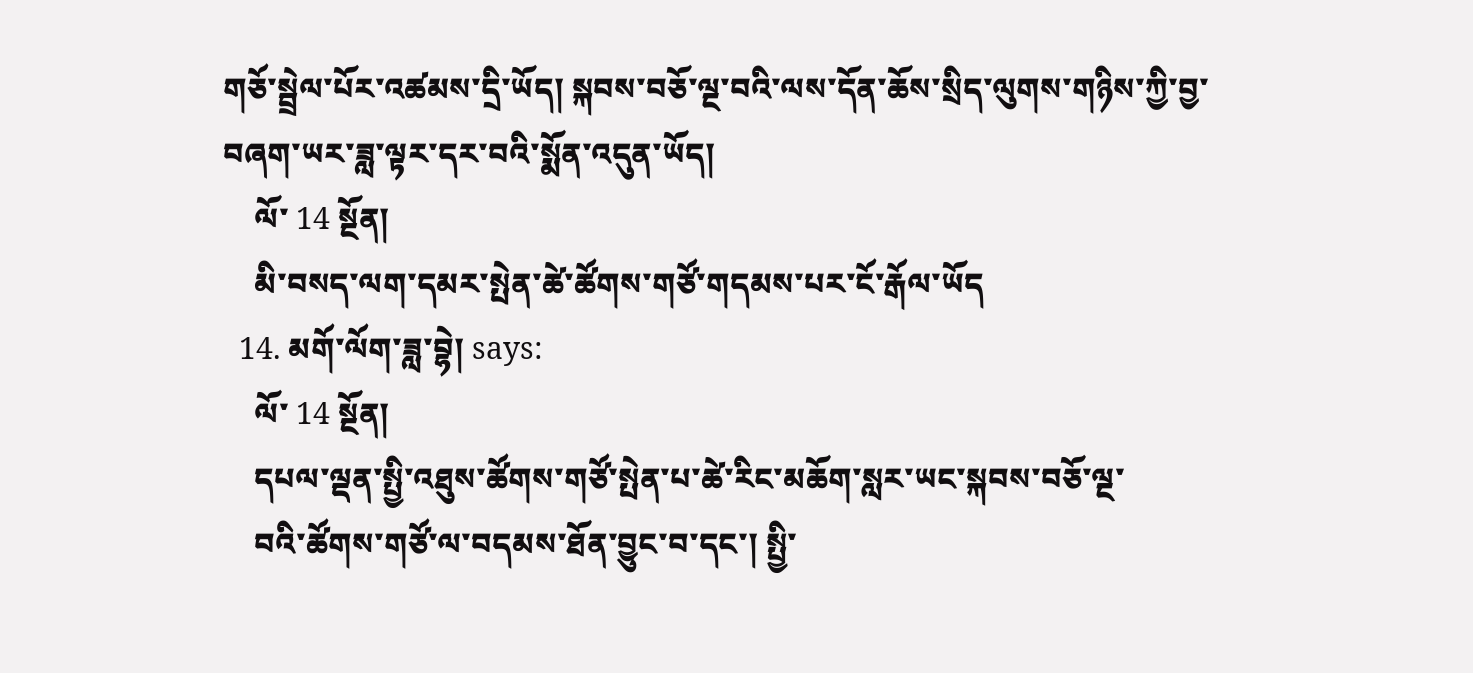གཅོ་སྦྲེལ་པོར་འཚམས་དྲི་ཡོད། སྐབས་བཅོ་ལྔ་བའི་ལས་དོན་ཆོས་སྲིད་ལུགས་གཉིས་ཀྱི་བྱ་བཞག་ཡར་ཟླ་ལྟར་དར་བའི་སྨོན་འདུན་ཡོད།
    ལོ་ 14 སྔོན།
    མི་བསད་ལག་དམར་སྤེན་ཚེ་ཚོགས་གཙོ་གདམས་པར་ངོ་རྒོལ་ཡོད
  14. མགོ་ལོག་ཟླ་བྷེ། says:
    ལོ་ 14 སྔོན།
    དཔལ་ལྡན་སྤྱི་འཐུས་ཚོགས་གཙོ་སྤེན་པ་ཚེ་རིང་མཆོག་སླར་ཡང་སྐབས་བཅོ་ལྔ་
    བའི་ཚོགས་གཙོ་ལ་བདམས་ཐོན་བྱུང་བ་དང་། སྤྱི་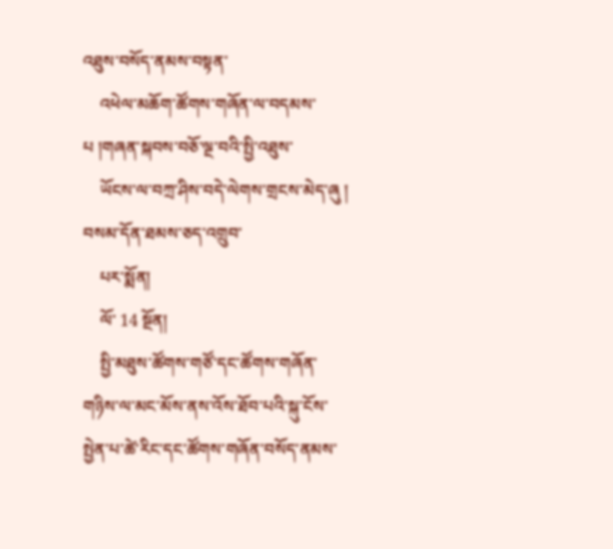འཐུས་བསོད་ནམས་བསྟན་
    འཕེལ་མཆོག་ཚོགས་གཞོན་ལ་བདམས་པ །གཞན་སྐབས་བཅོ་ལྔ་བའི་སྤྱི་འཐུས་
    ཡོངས་ལ་བཀྲ་ཤིས་བདེ་ལེགས་གྲངས་མེད་ཞུ ། བསམ་དོན་ཐམས་ཅད་འགྲུབ་
    པར་སྨོན།
    ལོ་ 14 སྔོན།
    སྤྱི་མཐུས་ཚོགས་གཙོ་དང་ཚོགས་གཞོན་གཉིས་ལ་མང་མོས་ནས་འོས་ཐོབ་པའི་སྐུ་ངོས་སྤྱེན་པ་ཚེ་རིང་དང་ཚོགས་གཞོན་བསོད་ནམས་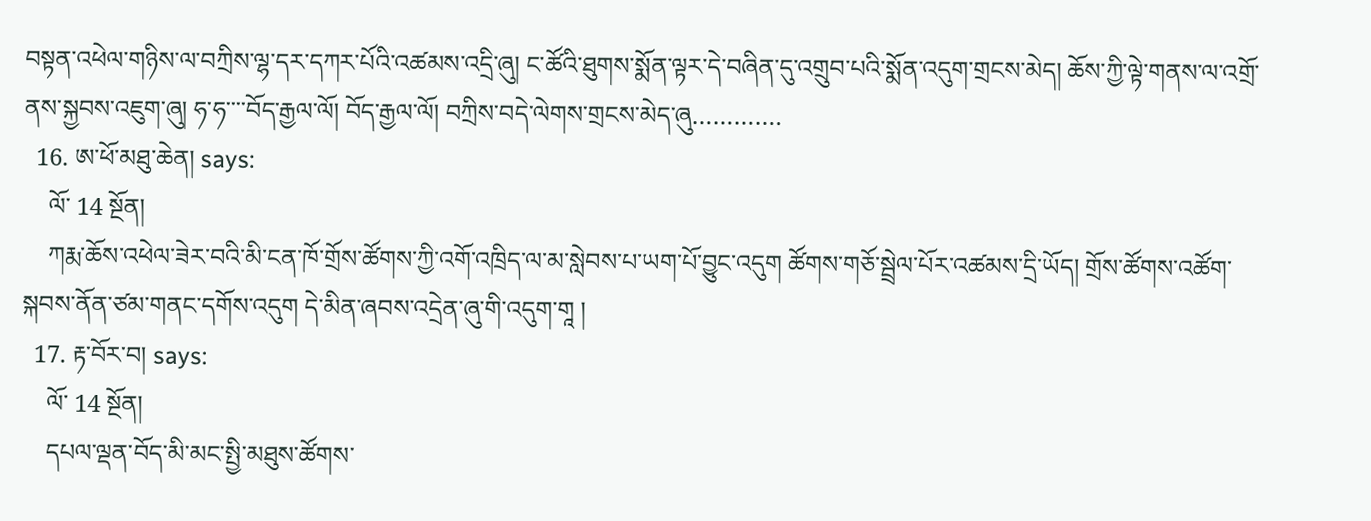བསྟན་འཕེལ་གཉིས་ལ་བཀྲིས་ལྷ་དར་དཀར་པོའི་འཚམས་འདྲི་ཞུ། ང་ཚོའི་ཐུགས་སྨོན་ལྟར་དེ་བཞིན་དུ་འགྲུབ་པའི་སྨོན་འདུག་གྲངས་མེད། ཆོས་ཀྱི་ལྟེ་གནས་ལ་འགྲོ་ནས་སྐྱབས་འཇུག་ཞུ། ཧ་ཧ་་་་བོད་རྒྱལ་ལོ། བོད་རྒྱལ་ལོ། བཀྲིས་བདེ་ལེགས་གྲངས་མེད་ཞུ………….
  16. ཨ་ཕོ་མཐུ་ཆེན། says:
    ལོ་ 14 སྔོན།
    ཀརྨ་ཆོས་འཕེལ་ཟེར་བའི་མི་ངན་ཁོ་གྲོས་ཚོགས་ཀྱི་འགོ་འཁྲིད་ལ་མ་སླེབས་པ་ཡག་པོ་བྱུང་འདུག ཚོགས་གཅོ་སྦྲེལ་པོར་འཚམས་དྲི་ཡོད། གྲོས་ཚོགས་འཚོག་སྐབས་ནོན་ཙམ་གནང་དགོས་འདུག དེ་མིན་ཞབས་འདྲེན་ཞུ་གི་འདུག་གཱ །
  17. རྟ་བོར་བ། says:
    ལོ་ 14 སྔོན།
    དཔལ་ལྡན་བོད་མི་མང་སྤྱི་མཐུས་ཚོགས་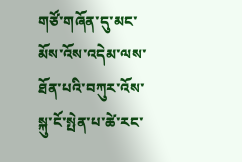གཙོ་གཞོན་དུ་མང་མོས་འོས་འདེམ་ལས་ཐོན་པའི་བཀུར་འོས་སྐུ་ངོ་སྤེན་པ་ཚེ་རང་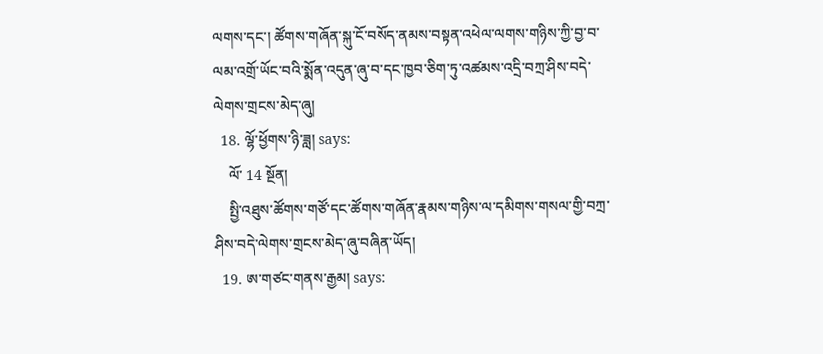ལགས་དང་། ཚོགས་གཞོན་སྐུ་ངོ་བསོད་ནམས་བསྟན་འཕེལ་ལགས་གཉིས་ཀྱི་བྱ་བ་ལམ་འགྲོ་ཡོང་བའི་སྨོན་འདུན་ཞུ་བ་དང་ཁྱབ་ཅིག་ཏུ་འཚམས་འདྲི་བཀྲ་ཤིས་བདེ་ལེགས་གྲངས་མེད་ཞུ།
  18. ལྷོ་ཕྱོགས་ཉི་ཟླ། says:
    ལོ་ 14 སྔོན།
    སྤྱི་འཐུས་ཚོགས་གཙོ་དང་ཚོགས་གཞོན་རྣམས་གཉིས་ལ་དམིགས་གསལ་གྱི་བཀྲ་ཤིས་བདེ་ལེགས་གྲངས་མེད་ཞུ་བཞིན་ཡོད།
  19. ཨ་གཙང་གནས་རྒྱམ། says: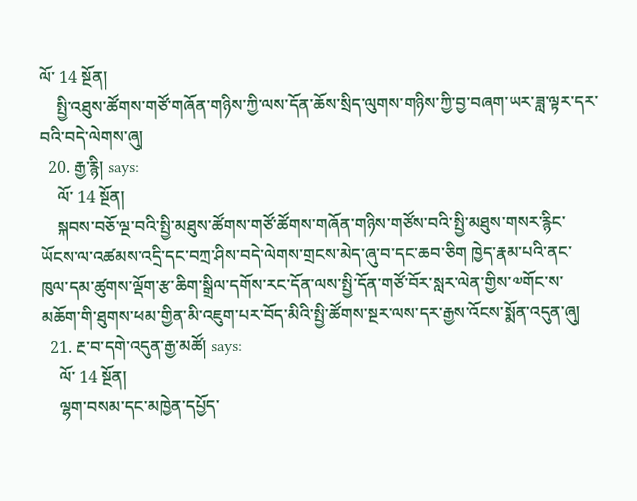ལོ་ 14 སྔོན།
    སྤྱི་འཐུས་ཚོགས་གཙོ་གཞོན་གཉིས་ཀྱི་ལས་དོན་ཆོས་སྲིད་ལུགས་གཉིས་ཀྱི་བྱ་བཞག་ཡར་ཟླ་ལྟར་དར་བའི་བདེ་ལེགས་ཞུ།
  20. རྒྱ་རྙི། says:
    ལོ་ 14 སྔོན།
    སྐབས་བཅོ་ལྔ་བའི་སྤྱི་མཐུས་ཚོགས་གཙོ་ཚོགས་གཞོན་གཉིས་གཙོས་བའི་སྤྱི་མཐུས་གསར་རྙིང་ཡོངས་ལ་འཚམས་འདྲི་དང་བཀྲ་ཤིས་བདེ་ལེགས་གྲངས་མེད་ཞུ་བ་དང་ཆབ་ཅིག ཁྱེད་རྣམ་པའི་ནང་ཁུལ་དམ་ཚུགས་ལྡོག་རྩ་ཆིག་སྒྲིལ་དགོས་རང་དོན་ལས་སྤྱི་དོན་གཙོ་བོར་སླར་ལེན་གྱིས་༧གོང་ས་མཆོག་གི་ཐུགས་ཕམ་གྱིན་མི་འཇུག་པར་བོད་མིའི་སྤྱི་ཚོགས་སྔར་ལས་དར་རྒྱས་འོངས་སྨོན་འདུན་ཞུ།
  21. རྔ་བ་དགེ་འདུན་རྒྱ་མཚོ། says:
    ལོ་ 14 སྔོན།
    ལྷག་བསམ་དང་མཁྱེན་དཔྱོད་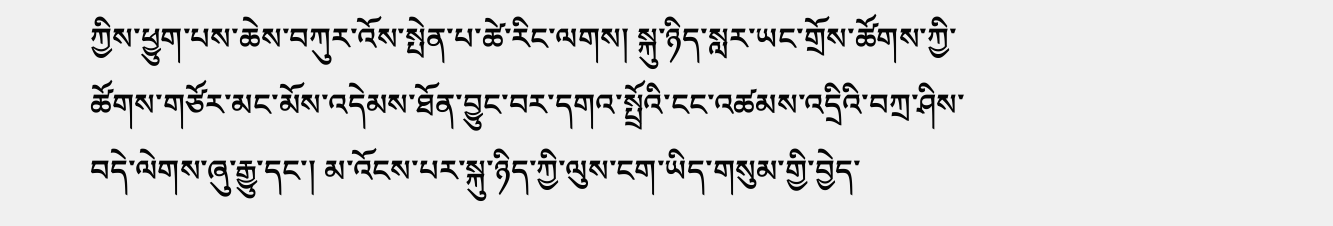ཀྱིས་ཕྱུག་པས་ཆེས་བཀུར་འོས་སྤེན་པ་ཚེ་རིང་ལགས། སྐུ་ཉིད་སླར་ཡང་གྲོས་ཚོགས་ཀྱི་ཚོགས་གཙོར་མང་མོས་འདེམས་ཐོན་བྱུང་བར་དགའ་སྤྲོའི་ངང་འཚམས་འདྲིའི་བཀྲ་ཤིས་བདེ་ལེགས་ཞུ་རྒྱུ་དང་། མ་འོངས་པར་སྐུ་ཉིད་ཀྱི་ལུས་ངག་ཡིད་གསུམ་གྱི་བྱེད་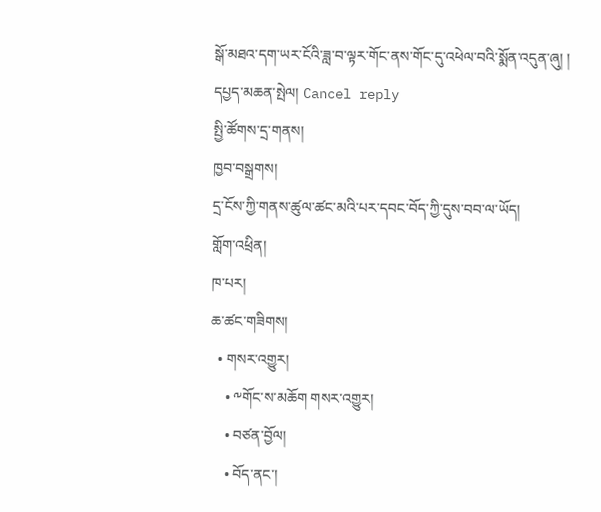སྒོ་མཐའ་དག་ཡར་ངོའི་ཟླ་བ་ལྟར་གོང་ནས་གོང་དུ་འཕེལ་བའི་སྨོན་འདུན་ཞུ། །
དཔྱད་མཆན་སྤེལ། Cancel reply
སྤྱི་ཚོགས་དྲ་གནས།
ཁྱབ་བསྒྲགས།
དྲ་ངོས་ཀྱི་གནས་ཚུལ་ཚང་མའི་པར་དབང་བོད་ཀྱི་དུས་བབ་ལ་ཡོད།
གློག་འཕྲིན།
ཁ་པར།
ཆ་ཚང་གཟིགས།
  • གསར་འགྱུར།
    • ༸གོང་ས་མཆོག གསར་འགྱུར།
    • བཙན་བྱོལ།
    • བོད་ནང་།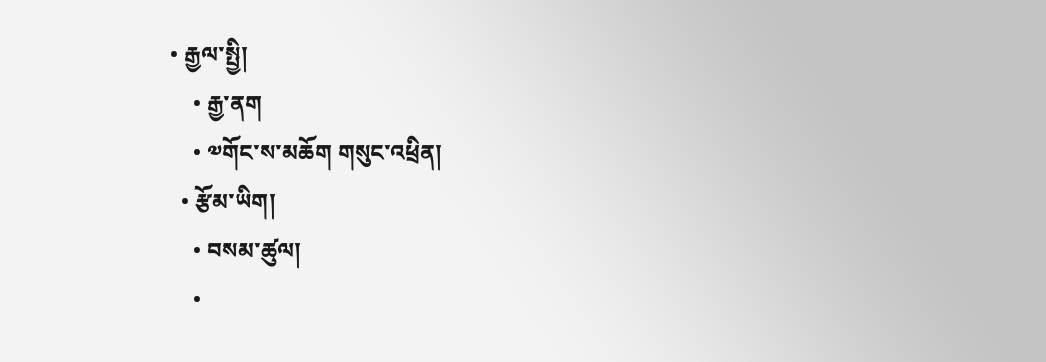• རྒྱལ་སྤྱི།
    • རྒྱ་ནག
    • ༧གོང་ས་མཆོག གསུང་འཕྲིན།
  • རྩོམ་ཡིག།
    • བསམ་ཚུལ།
    •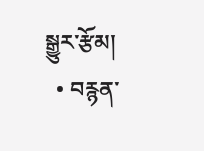སྒྱུར་རྩོམ།
  • བརྙན་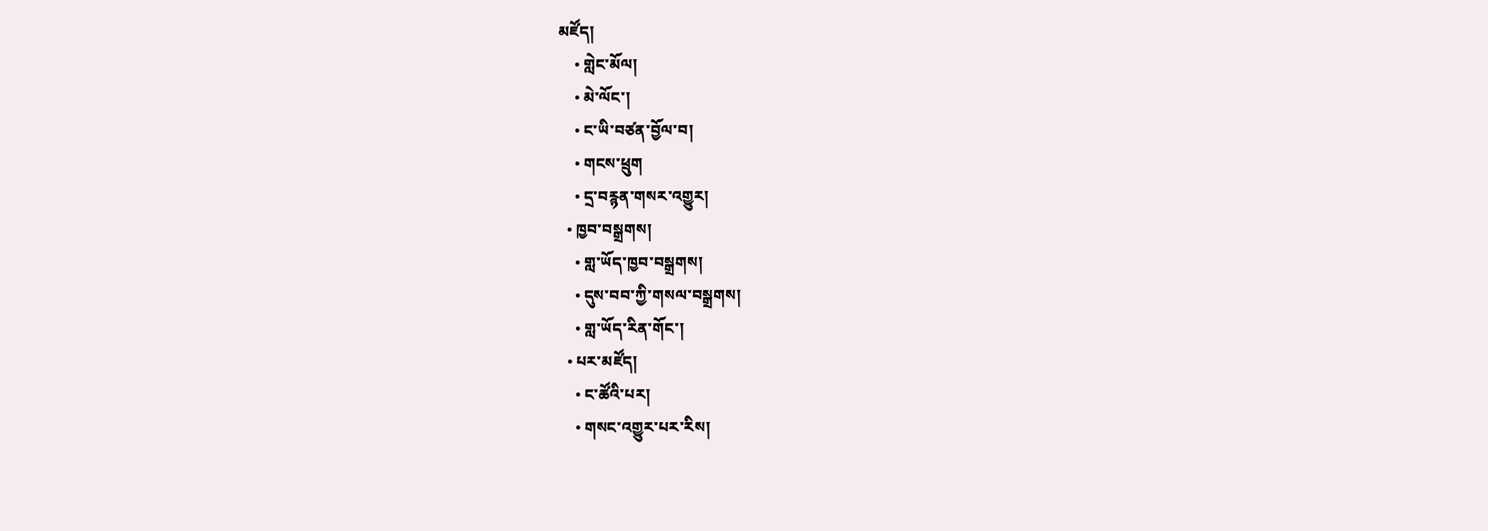མཛོད།
    • གླེང་མོལ།
    • མེ་ལོང་།
    • ང་ཡི་བཙན་བྱོལ་བ།
    • གངས་ཕྲུག
    • དྲ་བརྙན་གསར་འགྱུར།
  • ཁྱབ་བསྒྲགས།
    • གླ་ཡོད་ཁྱབ་བསྒྲགས།
    • དུས་བབ་ཀྱི་གསལ་བསྒྲགས།
    • གླ་ཡོད་རིན་གོང་།
  • པར་མཛོད།
    • ང་ཚོའི་པར།
    • གསང་འགྱུར་པར་རིས།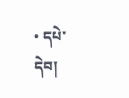• དཔེ་དེབ།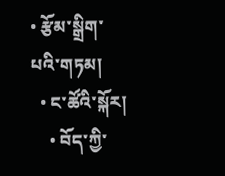• རྩོམ་སྒྲིག་པའི་གཏམ།
  • ང་ཚོའི་སྐོར།
    • བོད་ཀྱི་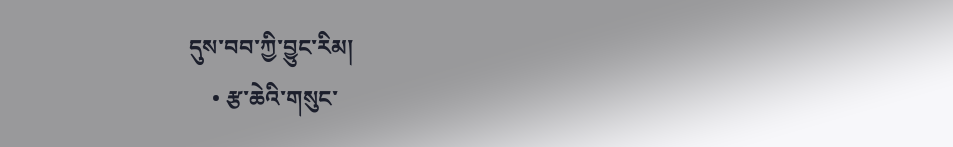དུས་བབ་ཀྱི་བྱུང་རིམ།
    • རྩ་ཆེའི་གསུང་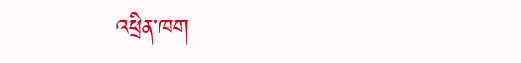འཕྲིན་ཁག